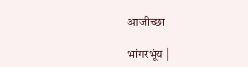आजीच्छा

भांगरभूंय |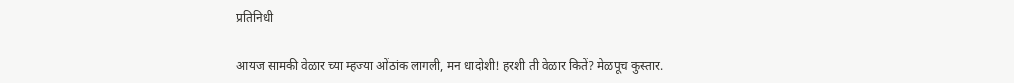प्रतिनिधी

आयज सामकी वेळार च्या म्हज्या ओंठांक लागली, मन धादोशी! हरशी ती वेळार कितें? मेळपूच कुस्तार.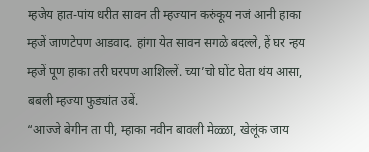म्हजेय हात-पांय धरीत सावन ती म्हज्यान करुंकूय नजं आनी हाका म्हजें जाणटेपण आडवाद. हांगा येत सावन सगळे बदल्ले, हें घर न्हय म्हजें पूण हाका तरी घरपण आशिल्लें. च्या’चो घोंट घेता थंय आसा, बबली म्हज्या फुड्यांत उबें.
“आज्जे बेगीन ता पी, म्हाका नवीन बावली मेळ्ळा, खेलूंक जाय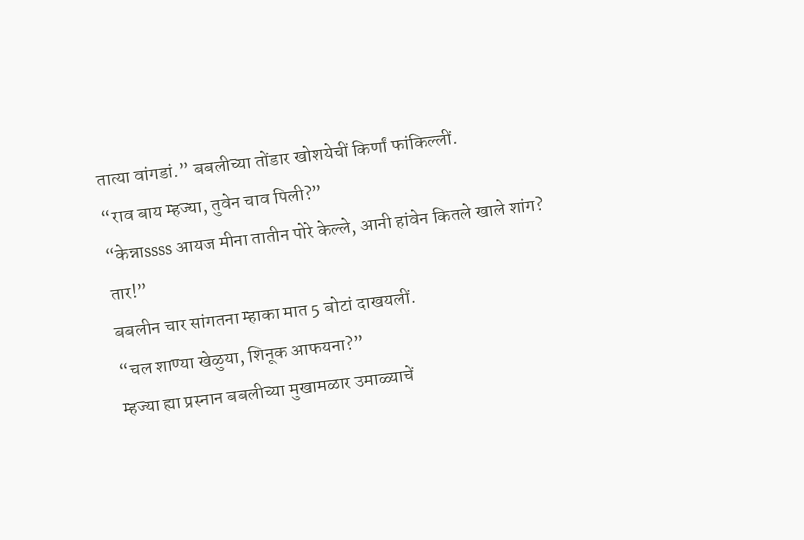तात्या वांगडां.” बबलीच्या तोंडार खोशयेचीं किर्णां फांकिल्लीं.
“राव बाय म्हज्या, तुवेन चाव पिली?”
“केन्नाssss आयज मीना तातीन पोरे केल्ले, आनी हांवेन कितले खाले शांग? तार!”
बबलीन चार सांगतना म्हाका मात 5 बोटां दाखयलीं.
“चल शाण्या खेळुया, शिनूक आफयना?”
म्हज्या ह्या प्रस्नान बबलीच्या मुखामळार उमाळ्याचें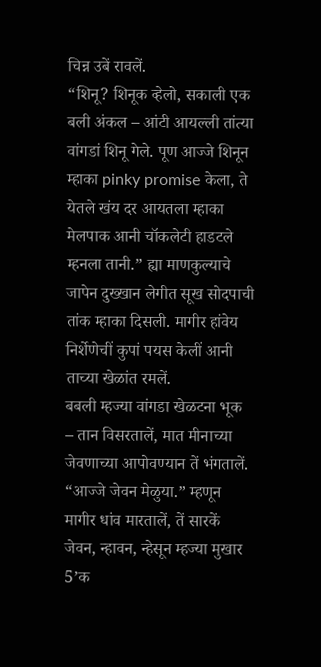चिन्न उबें रावलें.
“शिनू? शिनूक व्हेलो, सकाली एक बली अंकल – आंटी आयल्ली तांत्या वांगडां शिनू गेले. पूण आज्जे शिनून म्हाका pinky promise केला, ते येतले खंय दर आयतला म्हाका मेलपाक आनी चॉकलेटी हाडटले म्हनला तानी.” ह्या माणकुल्याचे जापेन दुख्खान लेगीत सूख सोदपाची तांक म्हाका दिसली. मागीर हांवेय निर्शेणेचीं कुपां पयस केलीं आनी ताच्या खेळांत रमलें.
बबली म्हज्या वांगडा खेळटना भूक – तान विसरतालें, मात मीनाच्या जेवणाच्या आपोवण्यान तें भंगतालें. “आज्जे जेवन मेळुया.” म्हणून मागीर धांव मारतालें, तें सारकें जेवन, न्हावन, न्हेसून म्हज्या मुखार 5’क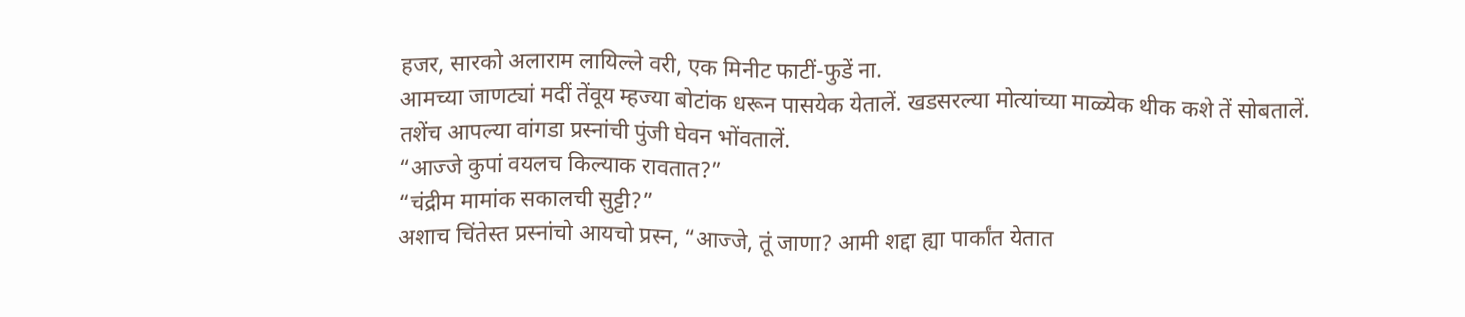हजर, सारको अलाराम लायिल्ले वरी, एक मिनीट फाटीं-फुडें ना.
आमच्या जाणट्यां मदीं तेंवूय म्हज्या बोटांक धरून पासयेक येतालें. खडसरल्या मोत्यांच्या माळ्येक थीक कशे तें सोबतालें.
तशेंच आपल्या वांगडा प्रस्नांची पुंजी घेवन भोंवतालें.
“आज्जे कुपां वयलच किल्याक रावतात?”
“चंद्रीम मामांक सकालची सुट्टी?”
अशाच चिंतेस्त प्रस्नांचो आयचो प्रस्न, “आज्जे, तूं जाणा? आमी शद्दा ह्या पार्कांत येतात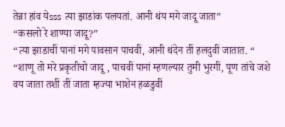तेन्ना हांव येsss त्या झाडांक पलयतां. आनी थंय मगे जादू जाता”
“कसलो रे शाण्या जादू?”
“त्या झाडाचीं पानां मगे पावसान पाचवीं, आनी थंदेन तीं हलदुवीं जातात. “
“शाणू तो मरे प्रकृतीचो जादू, पाचवीं पानां म्हणल्यार तुमी भुरगीं, पूण तांचे जशे वय जाता तशीं तीं जाता म्हज्या भाशेन हळडुवीं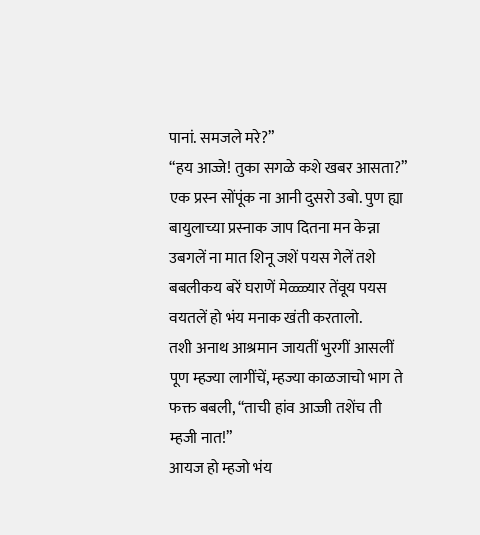पानां. समजले मरे?”
“हय आज्जे! तुका सगळे कशे खबर आसता?”
एक प्रस्न सोंपूंक ना आनी दुसरो उबो. पुण ह्या बायुलाच्या प्रस्नाक जाप दितना मन केन्ना उबगलें ना मात शिनू जशें पयस गेलें तशे बबलीकय बरें घराणें मेळ्ळ्यार तेंवूय पयस वयतलें हो भंय मनाक खंती करतालो.
तशी अनाथ आश्रमान जायतीं भुरगीं आसलीं पूण म्हज्या लागींचें, म्हज्या काळजाचो भाग ते फक्त बबली, “ताची हांव आज्जी तशेंच ती म्हजी नात!”
आयज हो म्हजो भंय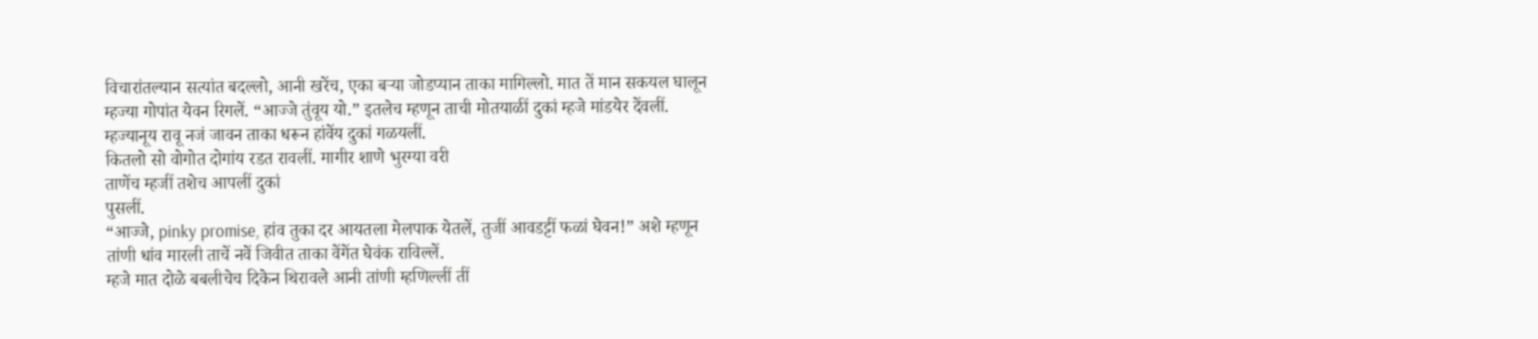विचारांतल्यान सत्यांत बदल्लो, आनी खरेंच, एका बऱ्या जोडप्यान ताका मागिल्लो. मात तें मान सकयल घालून म्हज्या गोपांत येवन रिगलें. “आज्जे तुंवूय यो.” इतलेच म्हणून ताची मोतयाळीं दुकां म्हजे मांडयेर देंवलीं. म्हज्यानूय रावू नजं जावन ताका धरून हांवेंय दुकां गळयलीं.
कितलो सो वोगोत दोगांय रडत रावलीं. मागीर शाणे भुरग्या वरी
ताणेंच म्हजीं तशेच आपलीं दुकां
पुसलीं.
“आज्जे, pinky promise, हांव तुका दर आयतला मेलपाक येतलें, तुजीं आवडट्टीं फळां घेवन!” अशे म्हणून तांणी धांव मारली ताचें नवें जिवीत ताका वेंगेंत घेवंक राविल्लें.
म्हजे मात दोळे बबलीचेच दिकेन थिरावले आनी तांणी म्हणिल्लीं तीं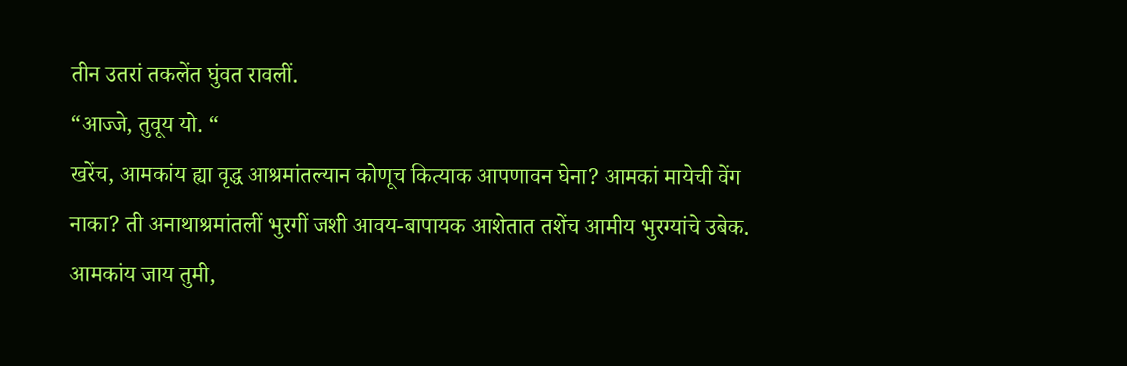तीन उतरां तकलेंत घुंवत रावलीं.
“आज्जे, तुवूय यो. “
खरेंच, आमकांय ह्या वृद्ध आश्रमांतल्यान कोणूच कित्याक आपणावन घेना? आमकां मायेची वेंग नाका? ती अनाथाश्रमांतलीं भुरगीं जशी आवय-बापायक आशेतात तशेंच आमीय भुरग्यांचे उबेक. आमकांय जाय तुमी,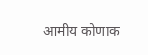आमीय कोणाक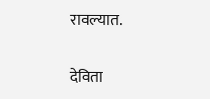रावल्यात.

देविता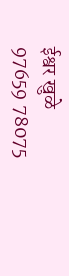ईश्वर खुळे
97659 78075